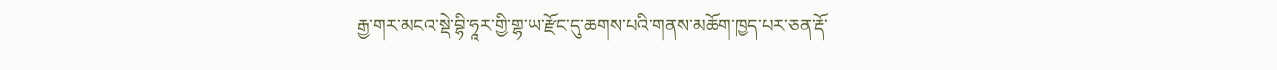རྒྱ་གར་མངའ་སྡེ་བྷི་ཧཱར་གྱི་གྷ་ཡ་རྫོང་དུ་ཆགས་པའི་གནས་མཆོག་ཁྱད་པར་ཅན་རྡོ་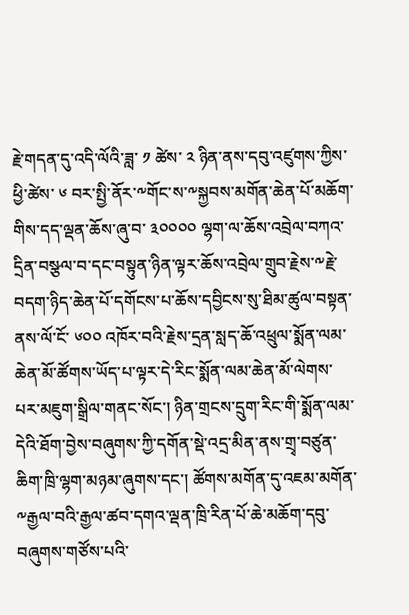རྗེ་གདན་དུ་འདི་ལོའི་ཟླ་ ༡ ཚེས་ ༢ ཉིན་ནས་དབུ་འཛུགས་ཀྱིས་ཕྱི་ཚེས་ ༦ བར་སྤྱི་ནོར་༸གོང་ས་༸སྐྱབས་མགོན་ཆེན་པོ་མཆོག་གིས་དད་ལྡན་ཆོས་ཞུ་བ་ ༣༠༠༠༠ ལྷག་ལ་ཆོས་འབྲེལ་བཀའ་དྲིན་བསྩལ་བ་དང་བསྟུན་ཉིན་ལྟར་ཆོས་འབྲེལ་གྲུབ་རྗེས་༸རྗེ་བདག་ཉིད་ཆེན་པོ་དགོངས་པ་ཆོས་དབྱིངས་སུ་ཐིམ་ཚུལ་བསྟན་ནས་ལོ་ངོ་ ༦༠༠ འཁོར་བའི་རྗེས་དྲན་སླད་ཆོ་འཕྲུལ་སྨོན་ལམ་ཆེན་མོ་ཚོགས་ཡོད་པ་ལྟར་དེ་རིང་སྨོན་ལམ་ཆེན་མོ་ལེགས་པར་མཇུག་སྒྲིལ་གནང་སོང་། ཉིན་གྲངས་དྲུག་རིང་གི་སྨོན་ལམ་དེའི་ཐོག་བྱེས་བཞུགས་ཀྱི་དགོན་སྡེ་འདྲ་མིན་ནས་གྲྭ་བཙུན་ཆིག་ཁྲི་ལྷག་མཉམ་ཞུགས་དང་། ཚོགས་མགོན་དུ་འཇམ་མགོན་༸རྒྱལ་བའི་རྒྱལ་ཚབ་དགའ་ལྡན་ཁྲི་རིན་པོ་ཆེ་མཆོག་དབུ་བཞུགས་གཙོས་པའི་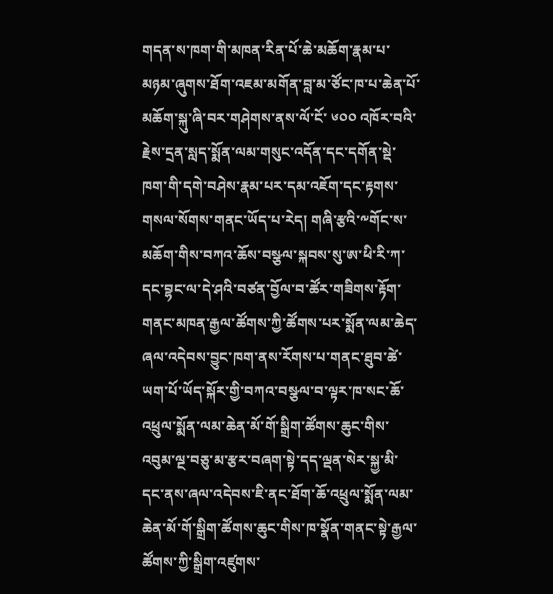གདན་ས་ཁག་གི་མཁན་རིན་པོ་ཆེ་མཆོག་རྣམ་པ་མཉམ་ཞུགས་ཐོག་འཇམ་མགོན་བླ་མ་ཙོང་ཁ་པ་ཆེན་པོ་མཆོག་སྐུ་ཞི་བར་གཤེགས་ནས་ལོ་ངོ་ ༦༠༠ འཁོར་བའི་རྗེས་དྲན་སླད་སྨོན་ལམ་གསུང་འདོན་དང་དགོན་སྡེ་ཁག་གི་དགེ་བཤེས་རྣམ་པར་དམ་འཇོག་དང་རྟགས་གསལ་སོགས་གནང་ཡོད་པ་རེད། གཞི་རྩའི་༸གོང་ས་མཆོག་གིས་བཀའ་ཆོས་བསྩལ་སྐབས་སུ་ཨ་ཕི་རི་ཀ་དང་བྷང་ལ་དེ་ཤའི་བཙན་བྱོལ་བ་ཚོར་གཟིགས་རྟོག་གནང་མཁན་རྒྱལ་ཚོགས་ཀྱི་ཚོགས་པར་སྨོན་ལམ་ཆེད་ཞལ་འདེབས་བྱུང་ཁག་ནས་རོགས་པ་གནང་ཐུབ་ཚེ་ཡག་པོ་ཡོད་སྐོར་གྱི་བཀའ་བསྩལ་བ་ལྟར་ཁ་སང་ཆོ་འཕྲུལ་སྨོན་ལམ་ཆེན་མོ་གོ་སྒྲིག་ཚོགས་ཆུང་གིས་འབུམ་ལྔ་བཅུ་མ་རྩར་བཞག་སྟེ་དད་ལྡན་སེར་སྐྱ་མི་དང་ནས་ཞལ་འདེབས་ཇི་ནང་ཐོག་ཆོ་འཕྲུལ་སྨོན་ལམ་ཆེན་མོ་གོ་སྒྲིག་ཚོགས་ཆུང་གིས་ཁ་སྣོན་གནང་སྟེ་རྒྱལ་ཚོགས་ཀྱི་སྒྲིག་འཛུགས་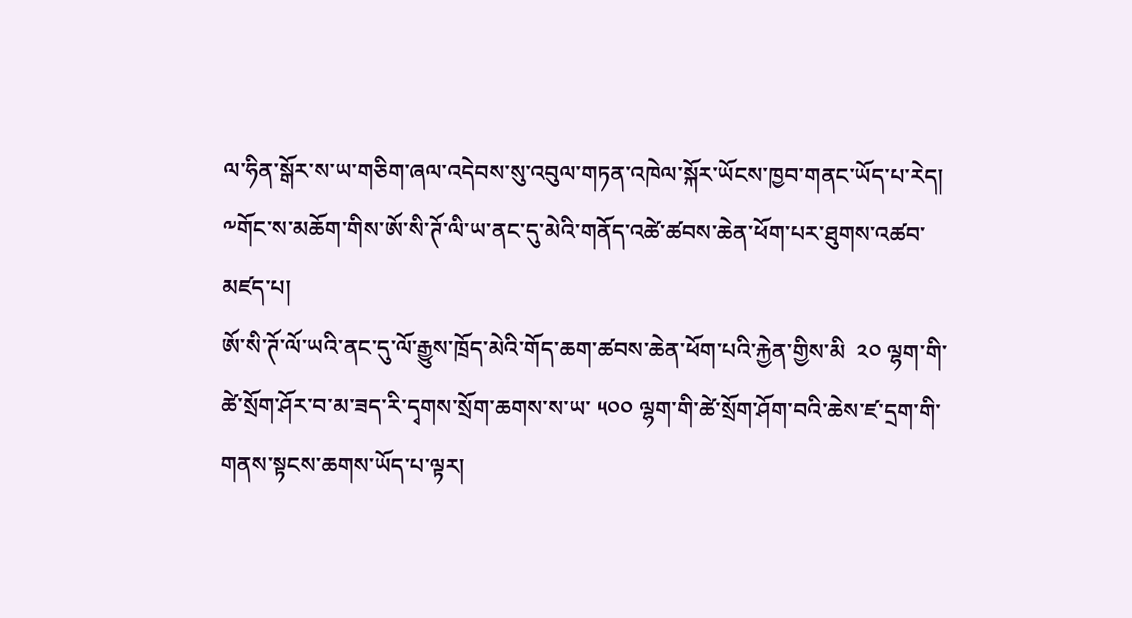ལ་ཧིན་སྒོར་ས་ཡ་གཅིག་ཞལ་འདེབས་སུ་འབུལ་གཏན་འཁེལ་སྐོར་ཡོངས་ཁྱབ་གནང་ཡོད་པ་རེད།
༸གོང་ས་མཆོག་གིས་ཨོ་སི་ཊོ་ལི་ཡ་ནང་དུ་མེའི་གནོད་འཚེ་ཚབས་ཆེན་ཕོག་པར་ཐུགས་འཚབ་མཛད་པ།
ཨོ་སི་ཊོ་ལོ་ཡའི་ནང་དུ་ལོ་རྒྱུས་ཁྲོད་མེའི་གོད་ཆག་ཚབས་ཆེན་ཕོག་པའི་རྐྱེན་གྱིས་མི  ༢༠ ལྷག་གི་ཚེ་སྲོག་ཤོར་བ་མ་ཟད་རི་དྭགས་སྲོག་ཆགས་ས་ཡ་ ༥༠༠ ལྷག་གི་ཚེ་སྲོག་ཤོག་བའི་ཆེས་ཛ་དྲག་གི་གནས་སྟངས་ཆགས་ཡོད་པ་ལྟར།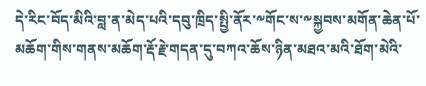དེ་རིང་བོད་མིའི་བླ་ན་མེད་པའི་དབུ་ཁྲིད་སྤྱི་ནོར་༸གོང་ས་༸སྐྱབས་མགོན་ཆེན་པོ་མཆོག་གིས་གནས་མཆོག་རྡོ་རྗེ་གདན་དུ་བཀའ་ཆོས་ཉིན་མཐའ་མའི་ཐོག་མེའི་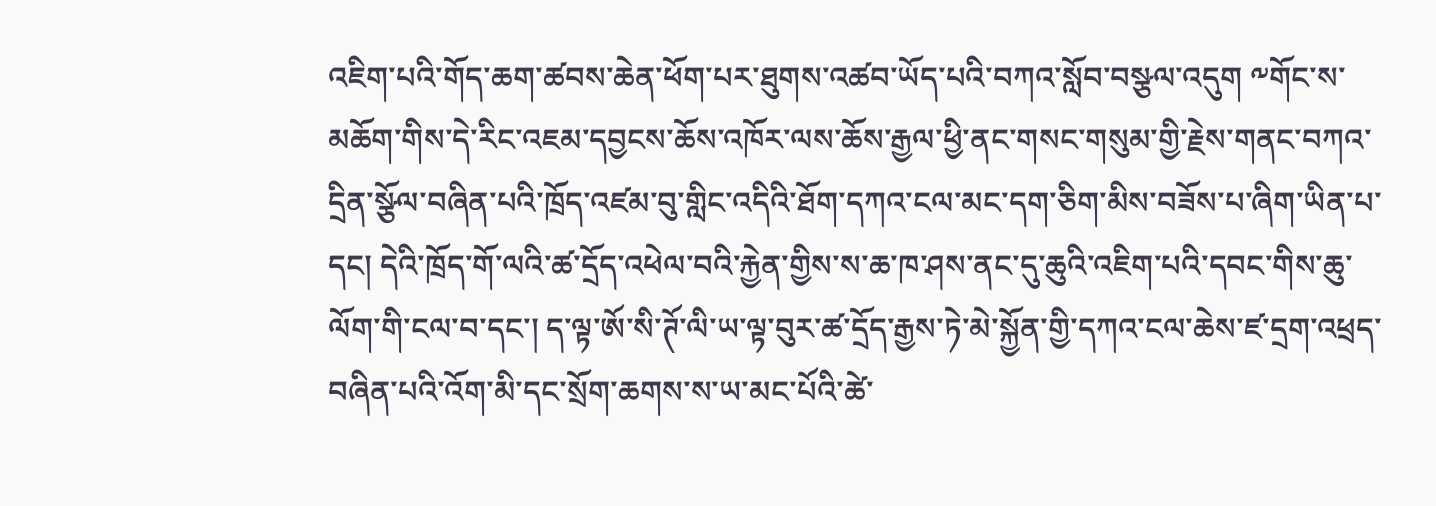འཇིག་པའི་གོད་ཆག་ཚབས་ཆེན་ཕོག་པར་ཐུགས་འཚབ་ཡོད་པའི་བཀའ་སློབ་བསྩལ་འདུག ༸གོང་ས་མཆོག་གིས་དེ་རིང་འཇམ་དབྱངས་ཆོས་འཁོར་ལས་ཆོས་རྒྱལ་ཕྱི་ནང་གསང་གསུམ་གྱི་རྗེས་གནང་བཀའ་དྲིན་སྩོལ་བཞིན་པའི་ཁྲོད་འཛམ་བུ་གླིང་འདིའི་ཐོག་དཀའ་ངལ་མང་དག་ཅིག་མིས་བཟོས་པ་ཞིག་ཡིན་པ་དང། དེའི་ཁྲོད་གོ་ལའི་ཚ་དྲོད་འཕེལ་བའི་རྐྱེན་གྱིས་ས་ཆ་ཁ་ཤས་ནང་དུ་ཆུའི་འཇིག་པའི་དབང་གིས་ཆུ་ལོག་གི་ངལ་བ་དང་། ད་ལྟ་ཨོ་སི་ཊོ་ལི་ཡ་ལྟ་བུར་ཚ་དྲོད་རྒྱས་ཏེ་མེ་སྐྱོན་གྱི་དཀའ་ངལ་ཆེས་ཛ་དྲག་འཕྲད་བཞིན་པའི་འོག་མི་དང་སྲོག་ཆགས་ས་ཡ་མང་པོའི་ཚེ་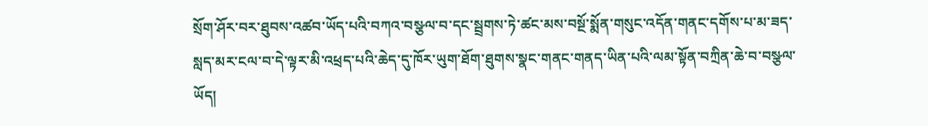སྲོག་ཤོར་བར་ཐུབས་འཚབ་ཡོད་པའི་བཀའ་བསྩལ་བ་དང་སྦྲགས་ཏེ་ཚང་མས་བསྔོ་སྨོན་གསུང་འདོན་གནང་དགོས་པ་མ་ཟད་སླད་མར་ངལ་བ་དེ་ལྟར་མི་འཕྲད་པའི་ཆེད་དུ་ཁོར་ཡུག་ཐོག་ཐུགས་སྣང་གནང་གནད་ཡིན་པའི་ལམ་སྟོན་བཀྲིན་ཆེ་བ་བསྩལ་ཡོད།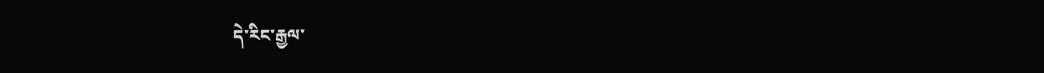དེ་རིང་རྒྱལ་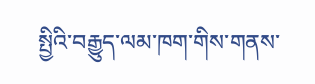སྤྱིའི་བརྒྱུད་ལམ་ཁག་གིས་གནས་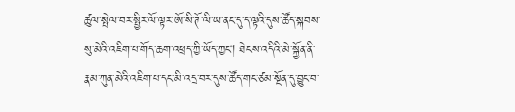ཚུལ་སྤེལ་བར་སྤྱིར་ལོ་ལྟར་ཨོ་སི་ཊོ་ལི་ཡ་ནང་དུ་ད་ལྟའི་དུས་ཚོད་སྐབས་སུ་མེའི་འཇིག་པ་གོད་ཆག་འཕྲད་ཀྱི་ཡོད་ཀྱང། ཐེངས་འདིའི་མེ་སྐྱོན་ནི་རྣམ་ཀུན་མེའི་འཇིག་པ་དང་མི་འདྲ་བར་དུས་ཚོད་གང་ཙམ་སྔོན་དུ་བྱུང་བ་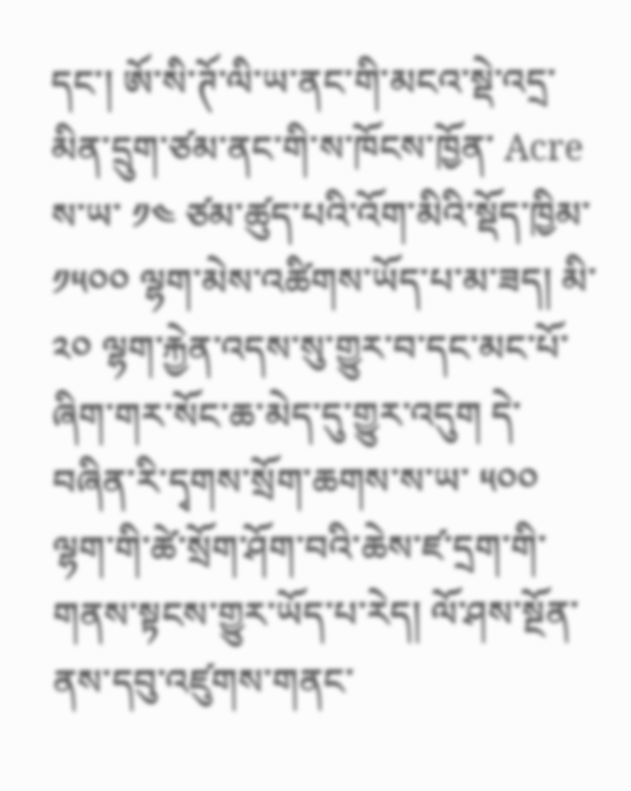དང་། ཨོ་སི་ཊོ་ལི་ཡ་ནང་གི་མངའ་སྡེ་འདྲ་མིན་དྲུག་ཙམ་ནང་གི་ས་ཁོངས་ཁྱོན་ Acre ས་ཡ་ ༡༤ ཙམ་ཚུད་པའི་འོག་མིའི་སྡོད་ཁྱིམ་ ༡༥༠༠ ལྷག་མེས་འཚིགས་ཡོད་པ་མ་ཟད། མི་ ༢༠ ལྷག་རྐྱེན་འདས་སུ་གྱུར་བ་དང་མང་པོ་ཞིག་གར་སོང་ཆ་མེད་དུ་གྱུར་འདུག དེ་བཞིན་རི་དྭགས་སྲོག་ཆགས་ས་ཡ་ ༥༠༠ ལྷག་གི་ཚེ་སྲོག་ཤོག་བའི་ཆེས་ཛ་དྲག་གི་གནས་སྟངས་གྱུར་ཡོད་པ་རེད། ལོ་ཤས་སྔོན་ནས་དབུ་འཛུགས་གནང་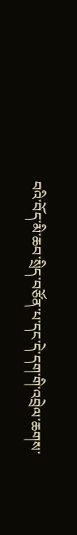བའི་བོད་མི་ཆབ་སྲིད་བཙོན་པ་དང་དེ་དག་གི་འབྲེལ་ཆགས་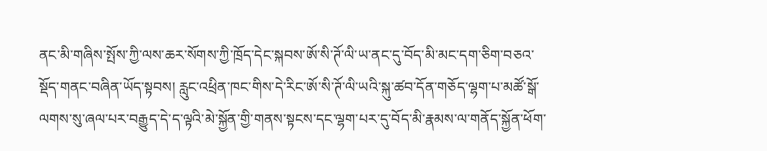ནང་མི་གཞིས་སྤོས་ཀྱི་ལས་ཆར་སོགས་ཀྱི་ཁྲོད་དེང་སྐབས་ཨོ་སི་ཊོ་ལི་ཡ་ནང་དུ་བོད་མི་མང་དག་ཅིག་བཅའ་སྡོད་གནང་བཞིན་ཡོད་སྟབས། རླུང་འཕྲིན་ཁང་གིས་དེ་རིང་ཨོ་སི་ཊོ་ལི་ཡའི་སྐུ་ཚབ་དོན་གཅོད་ལྷག་པ་མཚོ་སྒོ་ལགས་སུ་ཞལ་པར་བརྒྱུད་དེ་ད་ལྟའི་མེ་སྐྱོན་གྱི་གནས་སྟངས་དང་ལྷག་པར་དུ་བོད་མི་རྣམས་ལ་གནོད་སྐྱོན་ཕོག་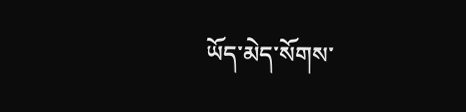ཡོད་མེད་སོགས་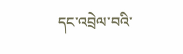དང་འབྲེལ་བའི་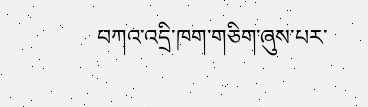བཀའ་འདྲི་ཁག་གཅིག་ཞུས་པར་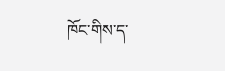ཁོང་གིས་ད་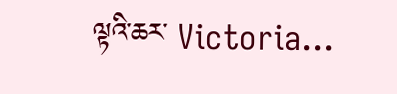ལྟའི་ཆར་ Victoria...